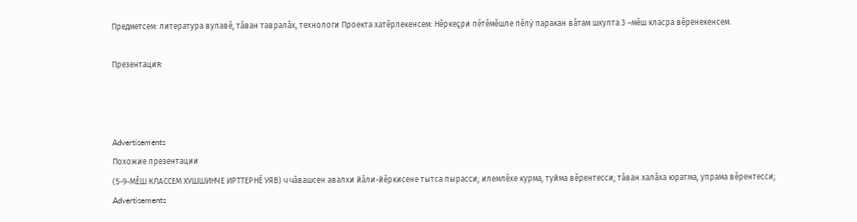Предметсем: литература вулавĕ, тăван тавралăх, технологи Проекта хатĕрлекенсем: Нĕркеçри пĕтĕмĕшле пĕлÿ паракан вăтам шкулта 3 –мĕш класра вĕренекенсем.

Презентация:



Advertisements
Похожие презентации
(5-9-МĔШ КЛАССЕМ ХУШШИНЧЕ ИРТТЕРНĔ УЯВ) ч чăвашсен авалхи йăли-йĕркисене тытса пырасси; илемлĕхе курма, туйма вĕрентесси; тăван халăха юратма, упрама вĕрентесси;
Advertisements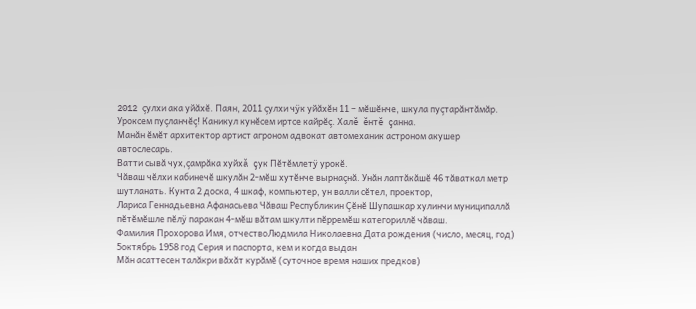2012 çулхи ака уйăхĕ. Паян, 2011 çулхи чÿк уйăхĕн 11 – мĕшĕнче, шкула пуçтарăнтăмăр. Уроксем пуçланчĕç! Каникул кунĕсем иртсе кайрĕç. Халĕ ĕнтĕ çанна.
Манăн ĕмĕт архитектор артист агроном адвокат автомеханик астроном акушер автослесарь.
Ватти сывă чух,çамрăка хуйхă çук Пĕтĕмлетÿ урокĕ.
Чăваш чĕлхи кабинечĕ шкулăн 2-мĕш хутĕнче вырнаçнă. Унăн лаптăкăшĕ 46 тăваткал метр шутланать. Кунта 2 доска, 4 шкаф, компьютер, ун валли сĕтел, проектор,
Лариса Геннадьевна Афанасьева Чăваш Республикин Çĕнĕ Шупашкар хулинчи муниципаллă пĕтĕмĕшле пĕлÿ паракан 4-мĕш вăтам шкулти пĕрремĕш категориллĕ чăваш.
Фамилия Прохорова Имя, отчествоЛюдмила Николаевна Дата рождения (число, месяц, год) 5октябрь 1958 год Серия и паспорта, кем и когда выдан
Мăн асаттесен талăкри вăхăт курăмĕ (суточное время наших предков)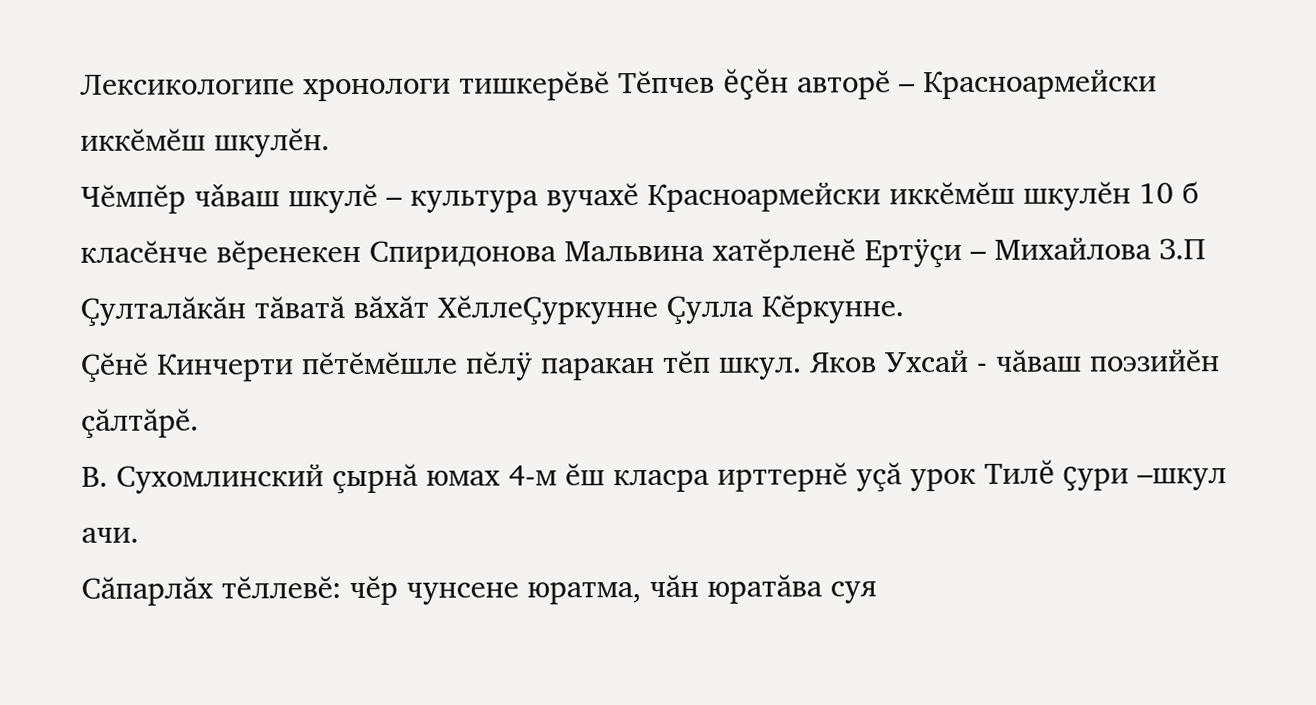Лексикологипе хронологи тишкерĕвĕ Тĕпчев ĕçĕн авторĕ – Красноармейски иккĕмĕш шкулĕн.
Чĕмпĕр чǎваш шкулĕ – культура вучахĕ Красноармейски иккĕмĕш шкулĕн 10 б класĕнче вĕренекен Спиридонова Мальвина хатĕрленĕ Ертÿçи – Михайлова З.П
Çулталăкăн тăватă вăхăт ХĕллеÇуркунне Çулла Кĕркунне.
Çĕнĕ Кинчерти пĕтĕмĕшле пĕлÿ паракан тĕп шкул. Яков Ухсай - чăваш поэзийĕн çăлтăрĕ.
В. Сухомлинский çырнă юмах 4-м ĕш класра ирттернĕ уçă урок Тилĕ çури –шкул ачи.
Сăпарлăх тĕллевĕ: чĕр чунсене юратма, чăн юратăва суя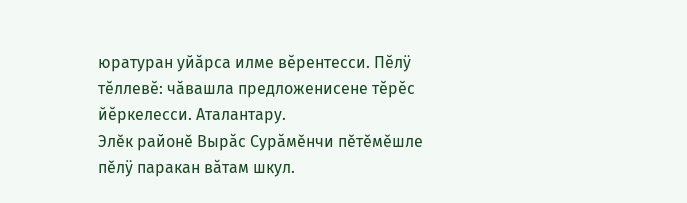юратуран уйăрса илме вĕрентесси. Пĕлÿ тĕллевĕ: чăвашла предложенисене тĕрĕс йĕркелесси. Аталантару.
Элěк районě Вырăс Сурăмěнчи пěтěмěшле пěлÿ паракан вăтам шкул.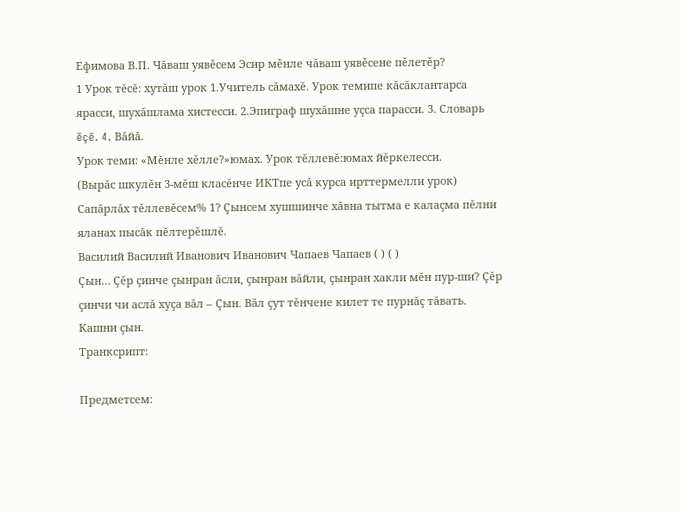Ефимова В.П. Чăваш уявěсем Эсир мěнле чăваш уявěсене пěлетěр?
1 Урок тĕсĕ: хутăш урок 1.Учитель сăмахĕ. Урок темипе кăсăклантарса ярасси, шухăшлама хистесси. 2.Эпиграф шухăшне уçса парасси. 3. Словарь ĕçĕ. 4. Вăйă.
Урок теми: «Мĕнле хĕлле?»юмах. Урок тĕллевĕ:юмах йĕркелесси.
(Вырăс шкулĕн 3-мĕш класĕнче ИКТпе усă курса ирттермелли урок) Сапăрлăх тĕллевĕсем% 1? Çынсем хушшинче хăвна тытма е калаçма пĕлни яланах пысăк пĕлтерĕшлĕ.
Василий Василий Иванович Иванович Чапаев Чапаев ( ) ( )
Çын… Çĕр çинче çынран ăсли, çынран вăйли, çынран хакли мĕн пур-ши? Çĕр çинчи чи аслă хуçа вăл – Çын. Вăл çут тĕнчене килет те пурнăç тăвать. Кашни çын.
Транксрипт:

Предметсем: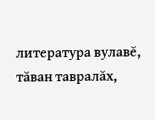литература вулавĕ, тăван тавралăх,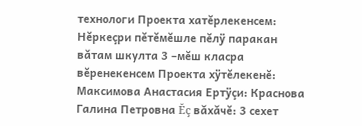технологи Проекта хатĕрлекенсем: Нĕркеçри пĕтĕмĕшле пĕлÿ паракан вăтам шкулта 3 –мĕш класра вĕренекенсем Проекта хÿтĕлекенĕ: Максимова Анастасия Ертÿçи: Краснова Галина Петровна Ĕç вăхăчĕ: 3 сехет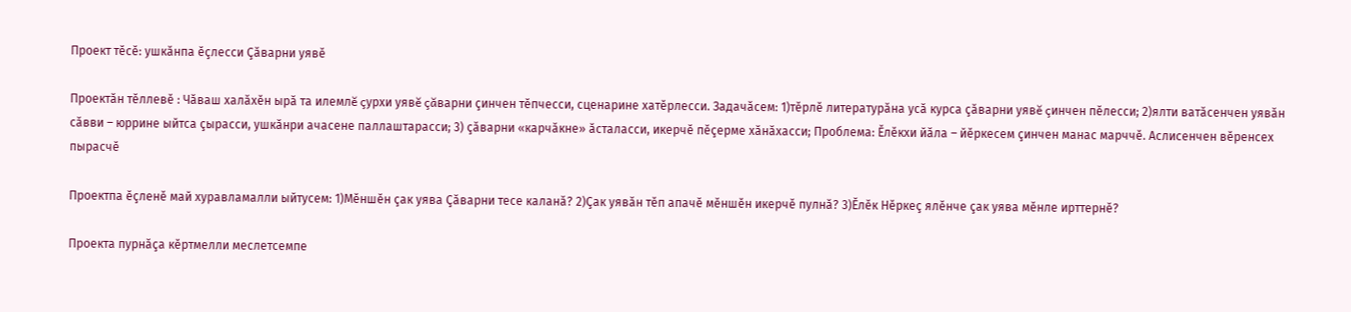Проект тĕсĕ: ушкăнпа ĕçлесси Çăварни уявĕ

Проектăн тĕллевĕ : Чăваш халăхĕн ырă та илемлĕ çурхи уявĕ çăварни çинчен тĕпчесси, сценарине хатĕрлесси. Задачăсем: 1)тĕрлĕ литературăна усă курса çăварни уявĕ çинчен пĕлесси; 2)ялти ватăсенчен уявăн сăвви – юррине ыйтса çырасси, ушкăнри ачасене паллаштарасси; 3) çăварни «карчăкне» ăсталасси, икерчĕ пĕçерме хăнăхасси; Проблема: Ĕлĕкхи йăла – йĕркесем çинчен манас марччĕ. Аслисенчен вĕренсех пырасчĕ

Проектпа ĕçленĕ май хуравламалли ыйтусем: 1)Мĕншĕн çак уява Çăварни тесе каланă? 2)Çак уявăн тĕп апачĕ мĕншĕн икерчĕ пулнă? 3)Ĕлĕк Нĕркеç ялĕнче çак уява мĕнле ирттернĕ?

Проекта пурнăçа кĕртмелли меслетсемпе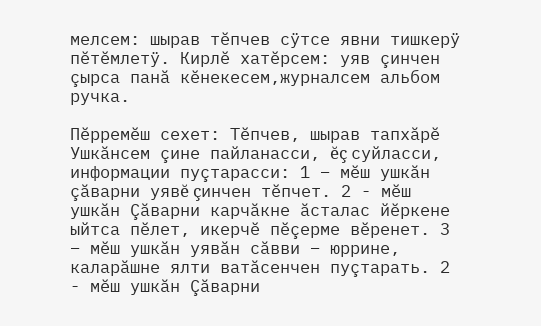мелсем: шырав тĕпчев сÿтсе явни тишкерÿ пĕтĕмлетÿ. Кирлĕ хатĕрсем: уяв çинчен çырса панă кĕнекесем,журналсем альбом ручка.

Пĕрремĕш сехет: Тĕпчев, шырав тапхăрĕ Ушкăнсем çине пайланасси, ĕç суйласси, информации пуçтарасси: 1 – мĕш ушкăн çăварни уявĕ çинчен тĕпчет. 2 - мĕш ушкăн Çăварни карчăкне ăсталас йĕркене ыйтса пĕлет, икерчĕ пĕçерме вĕренет. 3 – мĕш ушкăн уявăн сăвви – юррине, каларăшне ялти ватăсенчен пуçтарать. 2 - мĕш ушкăн Çăварни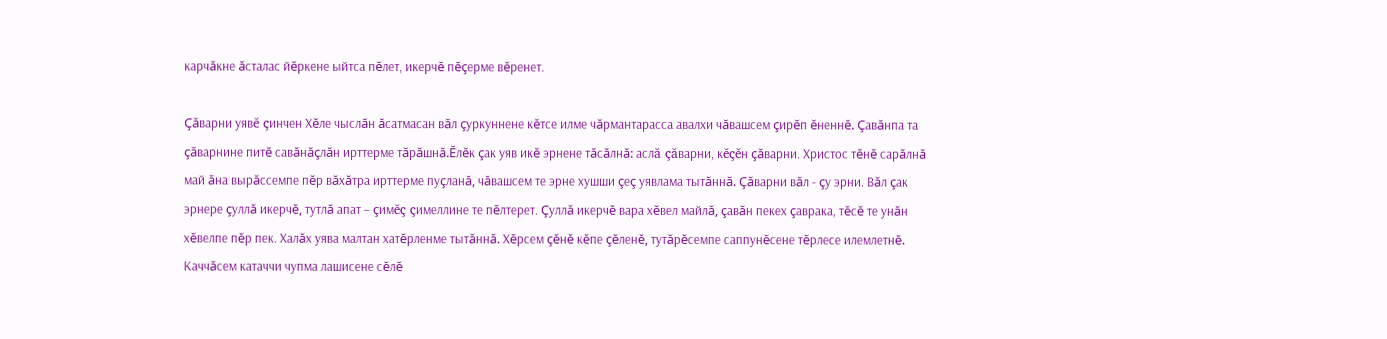карчăкне ăсталас йĕркене ыйтса пĕлет, икерчĕ пĕçерме вĕренет.

Çăварни уявĕ çинчен Хĕле чыслăн ăсатмасан вăл çуркуннене кĕтсе илме чăрмантарасса авалхи чăвашсем çирĕп ĕненнĕ. Çавăнпа та çăварнине питĕ савăнăçлăн ирттерме тăрăшнă.Ĕлĕк çак уяв икĕ эрнене тăсăлнă: аслă çăварни, кĕçĕн çăварни. Христос тĕнĕ сарăлнă май ăна вырăссемпе пĕр вăхăтра ирттерме пуçланă, чăвашсем те эрне хушши çеç уявлама тытăннă. Çăварни вăл - çу эрни. Вăл çак эрнере çуллă икерчĕ, тутлă апат – çимĕç çимеллине те пĕлтерет. Çуллă икерчĕ вара хĕвел майлă, çавăн пекех çаврака, тĕсĕ те унăн хĕвелпе пĕр пек. Халăх уява малтан хатĕрленме тытăннă. Хĕрсем çĕнĕ кĕпе çĕленĕ, тутăрĕсемпе саппунĕсене тĕрлесе илемлетнĕ. Каччăсем катаччи чупма лашисене сĕлĕ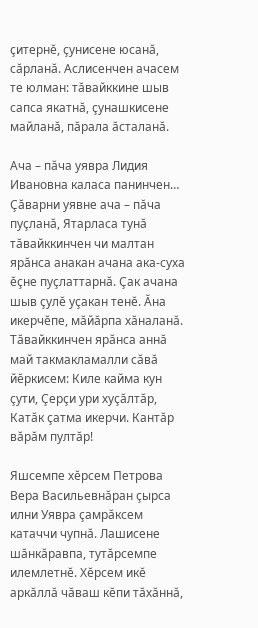çитернĕ, çунисене юсанă, сăрланă. Аслисенчен ачасем те юлман: тăвайккине шыв сапса якатнă, çунашкисене майланă, пăрала ăсталанă.

Ача – пăча уявра Лидия Ивановна каласа панинчен… Çăварни уявне ача – пăча пуçланă, Ятарласа тунă тăвайккинчен чи малтан ярăнса анакан ачана ака-суха ĕçне пуçлаттарнă. Çак ачана шыв çулĕ уçакан тенĕ. Ăна икерчĕпе, мăйăрпа хăналанă. Тăвайккинчен ярăнса аннă май такмакламалли сăвă йĕркисем: Киле кайма кун çути, Çерçи ури хуçăлтăр, Катăк çатма икерчи. Кантăр вăрăм пултăр!

Яшсемпе хĕрсем Петрова Вера Васильевнăран çырса илни Уявра çамрăксем катаччи чупнă. Лашисене шăнкăравпа, тутăрсемпе илемлетнĕ. Хĕрсем икĕ аркăллă чăваш кĕпи тăхăннă,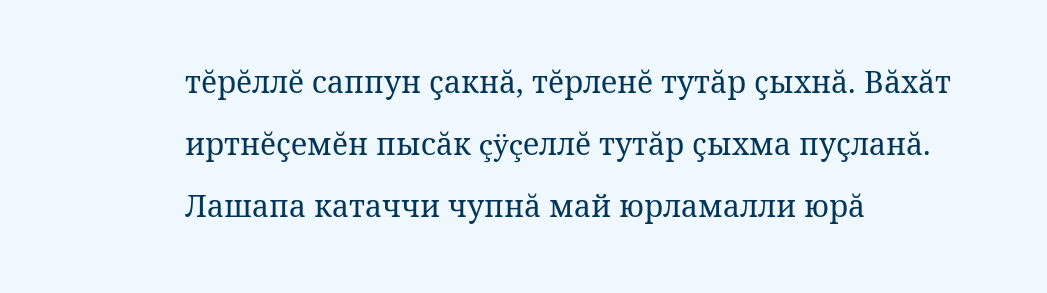тĕрĕллĕ саппун çакнă, тĕрленĕ тутăр çыхнă. Вăхăт иртнĕçемĕн пысăк çÿçеллĕ тутăр çыхма пуçланă. Лашапа катаччи чупнă май юрламалли юрă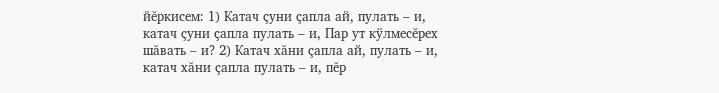йĕркисем: 1) Катач çуни çапла ай, пулать – и, катач çуни çапла пулать – и, Пар ут кÿлмесĕрех шăвать – и? 2) Катач хăни çапла ай, пулать – и, катач хăни çапла пулать – и, пĕр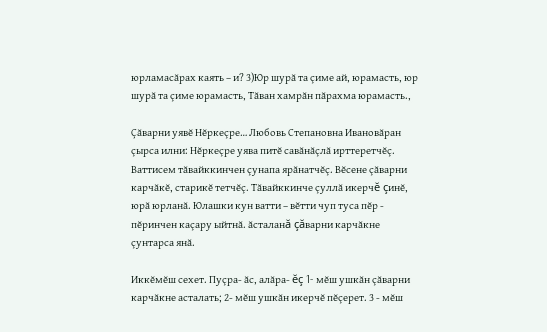юрламасăрах каять – и? 3)Юр шурă та çиме ай, юрамасть, юр шурă та çиме юрамасть, Тăван хамрăн пăрахма юрамасть.,

Çăварни уявĕ Нĕркеçре… Любовь Степановна Ивановăран çырса илни: Нĕркеçре уява питĕ савăнăçлă ирттеретчĕç. Ваттисем тăвайккинчен çунапа ярăнатчĕç. Вĕсене çăварни карчăкĕ, старикĕ тетчĕç. Тăвайккинче çуллă икерчĕ çинĕ, юрă юрланă. Юлашки кун ватти – вĕтти чуп туса пĕр - пĕринчен каçару ыйтнă. ăсталанă çăварни карчăкне çунтарса янă.

Иккĕмĕш сехет. Пуçра- ăс, алăра- ĕç 1- мĕш ушкăн çăварни карчăкне асталать; 2- мĕш ушкăн икерчĕ пĕçерет. 3 - мĕш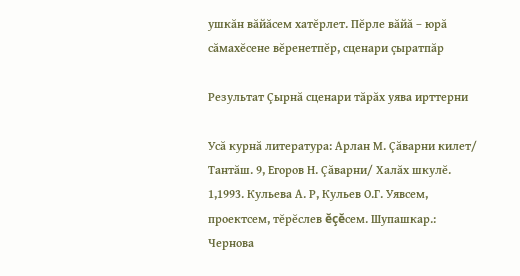ушкăн вăйăсем хатĕрлет. Пĕрле вăйă – юрă сăмахĕсене вĕренетпĕр, сценари çыратпăр

Результат Çырнă сценари тăрăх уява ирттерни

Усă курнă литература: Арлан М. Çăварни килет/ Тантăш. 9, Егоров Н. Çăварни/ Халăх шкулĕ. 1,1993. Кульева А. Р, Кульев О.Г. Уявсем, проектсем, тĕрĕслев ĕçĕсем. Шупашкар.: Чернова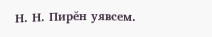Н. Н. Пирĕн уявсем.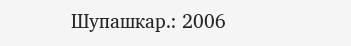Шупашкар.: 2006